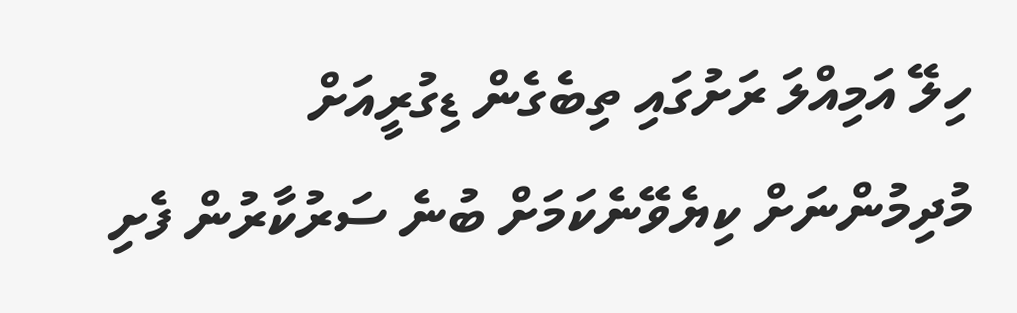ހިލޭ އަމިއްލަ ރަށުގައި ތިބެގެން ޑިގުރީއަށް މުދިމުންނަށް ކިޔެވޭނެކަމަށް ބުނެ ސަރުކާރުން ފެށި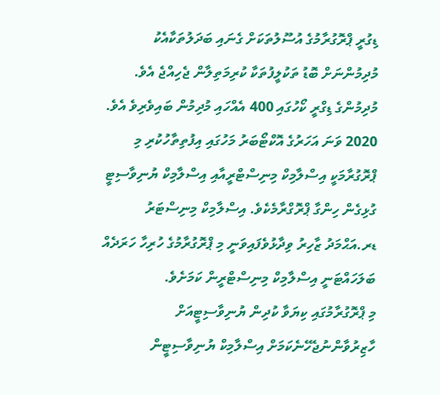ޑިގުރީ ޕްރޮގުރާމުގެ އުސޫލުތަކަށް ގެނައި ބަދަލުތަކާއެކު މުދިމުންނަށް ބޮޑު ތަކުލީފުތަކާ ކުރިމަތިލާން ޖެހިއްޖެ އެވެ.
މުދިމުންގެ ޑިގްރީ ކޯހުގައި 400 އެއްހައި މުދިމުން ބައިވެރިވެ އެވެ.
2020 ވަނަ އަހަރުގެ އޮކްޓޯބަރު މަހުގައި އިފުތިތާހުކުރި މި ޕްރޮގުރާމަކީ އިސްލާމިކް މިނިސްޓްރީއާއި އިސްލާމިކް ޔުނިވާސިޓީ ގުޅިގެން ހިންގާ ޕްރޮގްރާމެކެވެ. އިސްލާމިކް މިނިސްޓަރު ޑރ.އަޙްމަދު ޒާހިރު ވިދާޅުވެފައިވަނީ މި ޕްރޮގުރާމުގެ ހުރިހާ ހަރަދެއް ބަލަހައްޓަނީ އިސްލާމިކް މިނިސްޓްރީން ކަމަށެވެ.
މި ޕްރޮގުރާމުގައި ކިޔަވާ ކުދިން ޔުނިވާސިޓީއަށް ހާޒިރުވާންނުޖެހޭނެކަމަށް އިސްލާމިކް ޔުނިވާސިޓީން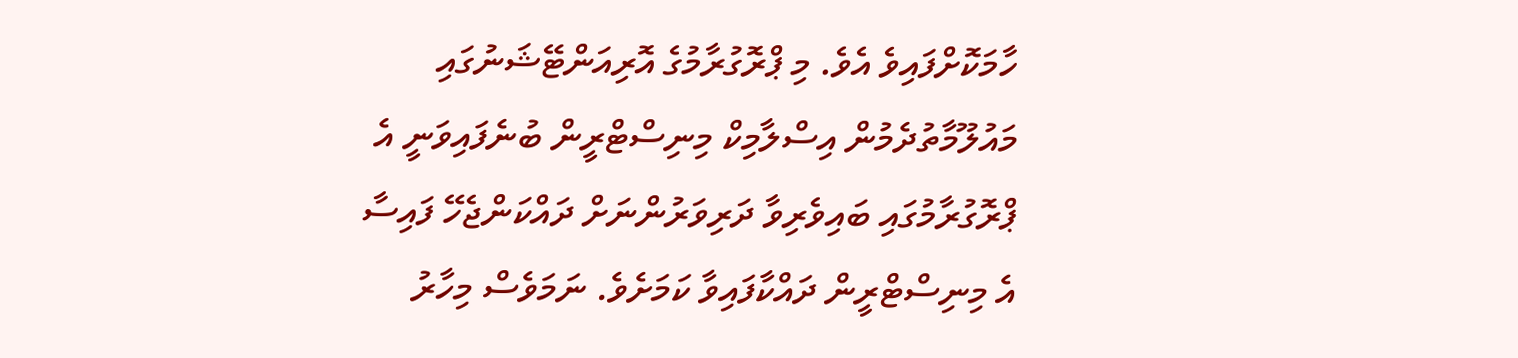ހާމަކޮށްފައިވެ އެވެ. މި ޕްރޮގުރާމުގެ އޮރިއަންޓޭޝަނުގައި މައުލޫމާތުދެމުން އިސްލާމިކް މިނިސްޓްރީން ބުނެފައިވަނީ އެ ޕްރޮގުރާމުގައި ބައިވެރިވާ ދަރިވަރުންނަށް ދައްކަންޖެހޭ ފައިސާ އެ މިނިސްޓްރީން ދައްކާފައިވާ ކަމަށެވެ. ނަމަވެސް މިހާރު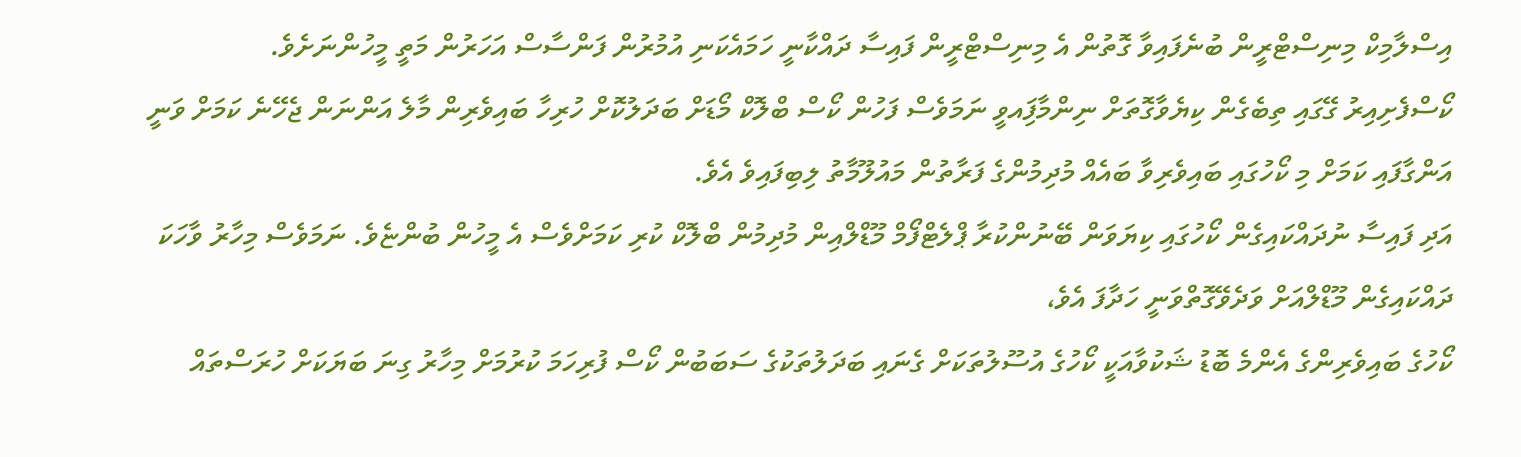އިސްލާމިކް މިނިސްޓްރީން ބުނެފައިވާ ގޮތުން އެ މިނިސްޓްރީން ފައިސާ ދައްކާނީ ހަމައެކަނި އުމުރުން ފަންސާސް އަހަރުން މަތީ މީހުންނަށެވެ.
ކޯސްފެށިއިރު ގޭގައި ތިބެގެން ކިޔެވާގޮތަށް ނިންމާފަިއވީ ނަމަވެސް ފަހުން ކޯސް ބްލޮކް މޯޑަށް ބަދަލުކޮށް ހުރިހާ ބައިވެރިން މާލެ އަންނަން ޖެހޭނެ ކަމަށް ވަނީ އަންގާފައި ކަމަށް މި ކޯހުގައި ބައިވެރިވާ ބައެއް މުދިމުންގެ ފަރާތުން މައުލޫމާތު ލިބިފައިވެ އެވެ.
އަދި ފައިސާ ނުދައްކައިގެން ކޯހުގައި ކިޔަވަން ބޭނުންކުރާ ޕްލެޓްފޯމް މޫޑްލްއިން މުދިމުން ބްލޮކް ކުރި ކަމަށްވެސް އެ މީހުން ބުންޏެވެ. ނަމަވެސް މިހާރު ވާހަކަ ދައްކައިގެން މޫޑްލްއަށް ވަދެވޭގޮތްވަނީ ހަދާފަ އެވެ،
ކޯހުގެ ބައިވެރިންގެ އެންމެ ބޮޑު ޝަކުވާއަކީ ކޯހުގެ އުސޫލުތަކަށް ގެނައި ބަދަލުތަކުގެ ސަބަބުން ކޯސް ފުރިހަމަ ކުރުމަށް މިހާރު ގިނަ ބަޔަކަށް ހުރަސްތައް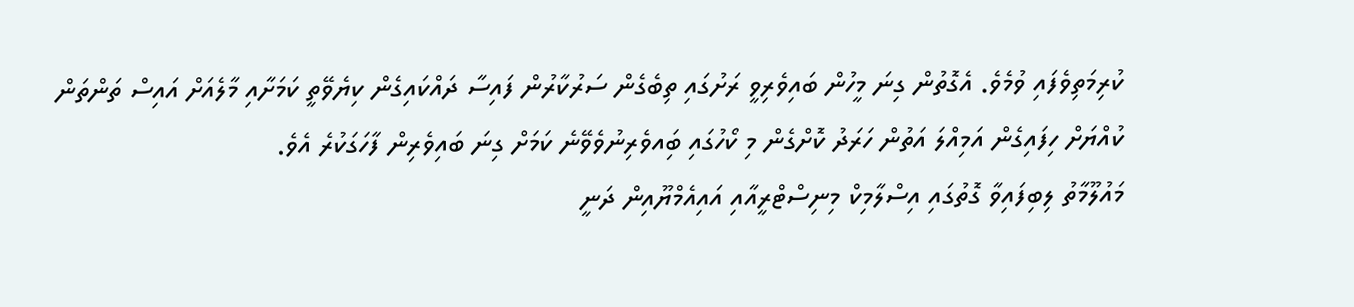ކުރިމަތިވެފައި ވުމެވެ. އެގޮތުން ގިނަ މީހުން ބައިވެރިވީ ރަށުގައި ތިބެގެން ސަރުކާރުން ފައިސާ ދައްކައިގެން ކިޔެވޭތީ ކަމަށާއި މާލެއަށް އައިސް ތަންތަން ކުއްޔަށް ހިފައިގެން އަމިއްލަ އަތުން ހަރަދު ކޮށްގެން މި ކޯހުގައި ބަިއވެރިނުވެވޭނެ ކަމަށް ގިނަ ބައިވެރިން ފާހަގަކުރެ އެވެ.
މައުލޫމާތު ލިބިފައިވާ ގޮތުގައި އިސްލާމިކް މިނިސްޓްރީއާއި އައިއެމްޔޫއިން ދަނީ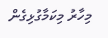މިހާރު މިކަމާގުޅިގެން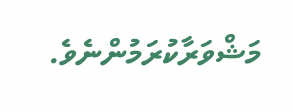މަޝްވަރާކުރަމުންނެވެ.